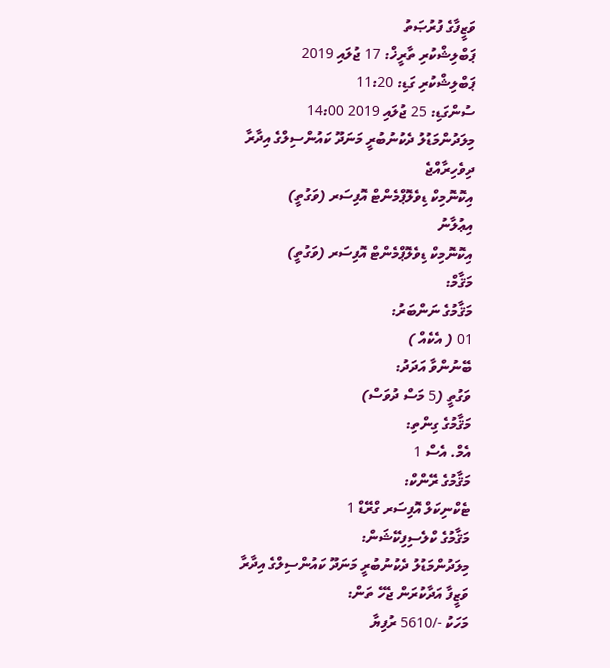ވަޒީފާގެ ފުރުޞަތު
ޕަބްލިޝްކުރި ތާރީޚް: 17 ޖުލައި 2019
ޕަބްލިޝްކުރި ގަޑި: 11:20
ސުންގަޑި: 25 ޖުލައި 2019 14:00
މިލަދުންމަޑުލު ދެކުނުބުރީ މަނަދޫ ކައުންސިލްގެ އިދާރާ
ދިވެހިރާއްޖެ
އިކޮނޮމިކް ޑިވެލޮޕްމެންޓް އޮފިސަރ (ވަގުތީ)
އިޢުލާނު
އިކޮނޮމިކް ޑިވެލޮޕްމެންޓް އޮފިސަރ (ވަގުތީ)
މަޤާމް:
މަޤާމުގެ ނަންބަރު:
01 ( އެކެއް )
ބޭނުންވާ އަދަދު:
ވަގުތީ (5 މަސް ދުވަސް)
މަޤާމުގެ ގިންތި:
އެމް. އެސް 1
މަޤާމުގެ ރޭންކް:
ޓެކްނިކަލް އޮފިސަރ ގްރޭޑް 1
މަޤާމުގެ ކްލެސިފިކޭޝަން:
މިލަދުންމަޑުލު ދެކުނުބުރީ މަނަދޫ ކައުންސިލްގެ އިދާރާ
ވަޒީފާ އަދާކުރަން ޖެހޭ ތަން:
މަހަކު -/5610 ރުފިޔާ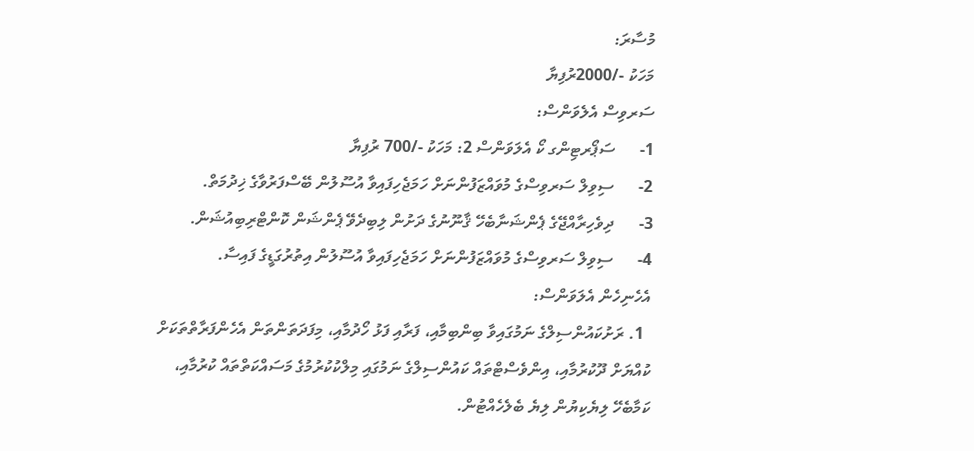މުސާރަ:
މަހަކު -/2000ރުފިޔާ
ސަރވިސް އެލެވަންސް:
1-      ސަޕޯރޓިންގ ކޯ އެލަވަންސް 2: މަހަކު -/700 ރުފިޔާ
2-      ސިވިލް ސަރވިސްގެ މުވައްޒަފުންނަށް ހަމަޖެހިފައިވާ އުސޫލުން ބޭސްފަރުވާގެ ޚިދުމަތް.
3-      ދިވެހިރާއްޖޭގެ ޕެންޝަނާބެހޭ ޤާނޫނުގެ ދަށުން ލިބިދެވޭ ޕެންޝަން ކޮންޓްރިބިއުޝަން.
4-      ސިވިލް ސަރވިސްގެ މުވައްޒަފުންނަށް ހަމަޖެހިފައިވާ އުސޫލުން އިތުރުގަޑީގެ ފައިސާ.
އެހެނިހެން އެލަވަންސް:
  1. ރަށުކައުންސިލްގެ ނަމުގައިވާ ބިންބިމާއި، ފަރާއި ފަޅު ހޯދުމާއި، މިފަދަތަންތަން އެހެންފަރާތްތަކަށް
ކުއްޔަށް ދޫކުރުމާއި، އިންވެސްޓްތައް ކައުންސިލްގެ ނަމުގައި މިލްކުކުރުމުގެ މަސައްކަތްތައް ކުރުމާއި،
ކަމާބެހޭ ލިޔެކިޔުން ލިޔެ ބެލެހެއްޓުން.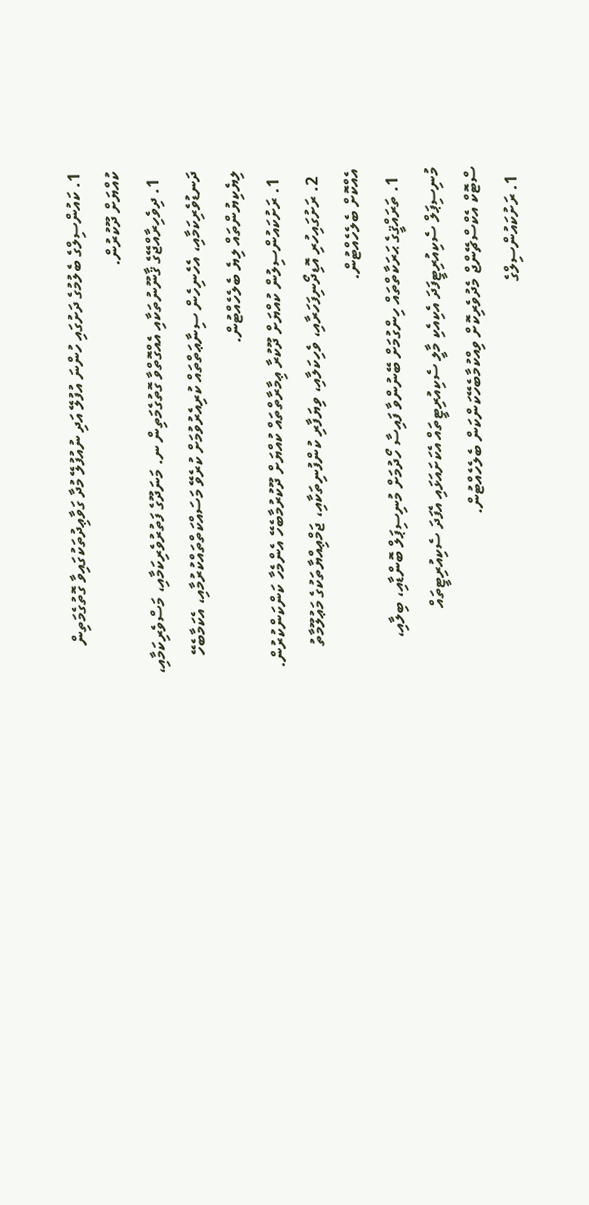1. ކައުންސިލްގެ ބެލުމުގެ ދަށުގައި ހުންނަ އުފުލޭ އަދި ނުއުފުލޭ މުދާ ގަވާޢިދުތަކުގައިވާ ގޮތުގެމަތިން
ކުއްޔަށް ދޫކުރުން.
  1. ދިވެހިރާއްޖޭގެ ޤާނޫނުތަކާއި އެއްގޮތްވާ ގޮތުގެމަތިން ނ. މަނަދޫގެ ފަތުރުވެރިކަމާއި، މަސްވެރިކަމާއި،
ދަނޑުވެރިކަމާއި، އެހެނިހެން ސިނާޢަތްތައް ކުރިއެރުވުމަށް ކުރެވޭ މަސައްކަތްތައްކުރުމާއި، އެކަމާބެހޭ
ލިޔެކިޔުންތައް ލިޔެ ބެލެހެއްޓުން.
  1. ރަށުކައުންސިލުން ކުއްޔަށް ދޫކުރާ ޢިމާރާތްތައް ކުއްޔަށް ދޫކުރުމާބެހޭ އެންމެހާ ކަންކަންކުރުން.
  2. ރަށުގައިހުރި އޮޑިދޯނިފަހަރާއި، ވެހިކަލާއި، ވިޔަފާރި ކުންފުނިތަކާއި، ޖަމްޢިއްޔާތަކުގެ މަޢުލޫމާތު
އެއްކޮށް ބެލެހެއްޓުން.
  1. ތަރައްޤީގެ ޙަރަކާތްތައް ހިންގުމަށް ބޭނުންވާ ފައިސާ ހޯދުމަށް މުނިސިޕަލް ބޮންޑާއި، ބިލާއި،
މުނިސިޕަލް ސެކިއުރިޓީފަދަ އެކިއެކި މާލީ ސެކިއުރިޓީތައް އެކަށައަޅައި އެފަދަ ސެކިއުރިޓީތައް
ސްޓޮކް އެކްސްޗޭންޖް މެދުވެރިކޮށް ވިއްކުމާބެހޭކަންކަން ބެލެހެއްޓުން.
  1. ރަށުކައުންސިލްގެ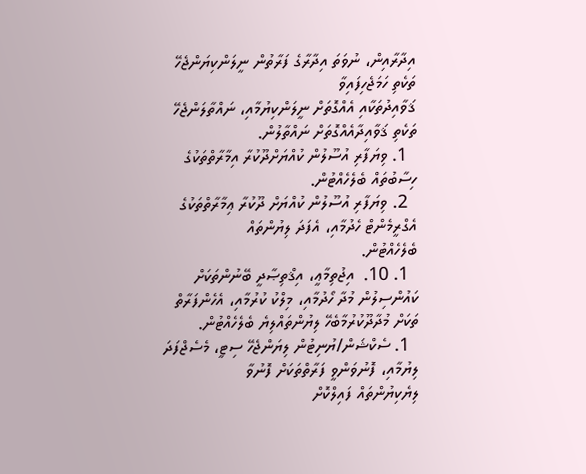އިދާރާއިން، ނުވަތަ އިދާރާގެ ފަރާތުން ނީލަންކިޔަންޖެހޭ ތަކެތި ހަމަޖެހިފައިވާ
ޤަވާއިދުތަކާއި އެއްގޮތަށް ނީލަންކިޔުމާއި، ނައްތާލަންޖެހޭ ތަކެތި ޤަވާއިދާއެއްގޮތަށް ނައްތާލުން.
  1. ވިޔަފާރި އުސޫލުން ކުއްޔަށްދޫކުރާ އިމާރާތްތަކުގެ ހިސާބުތައް ބެލެހެއްޓުން.
  2. ވިޔަފާރި އުސޫލުން ކުއްޔަށް ދޫކުރާ ޢިމާރާތްތަކުގެ އެގްރީމެންޓް ހެދުމާއި، އެފަދަ ލިޔުންތައް
ބެލެހެއްޓުން.
  1. 10.  އިޖުތިމާޢީ، އިޤްތިޞާދީ ބޭނުންތަކަށް ކައުންސިލުން މުދާ ހޯދުމާއި، މިލްކު ކުރުމާއި، އެހެންފަރާތް
ތަކަށް މުދާދޫކުރުމާބެހޭ ލިޔުންތައްލިޔެ ބެލެހެއްޓުން.
  1. ސެކްޝަން/ޔުނިޓުން ލިޔަންޖެހޭ ސިޓީ، މެސެޖްފަދަ ލިޔުމާއި، ފޮނުވަންވީ ފަރާތްތަކަށް ފޮނުވާ
ލިޔެކިޔުންތައް ފައިލްކޮށް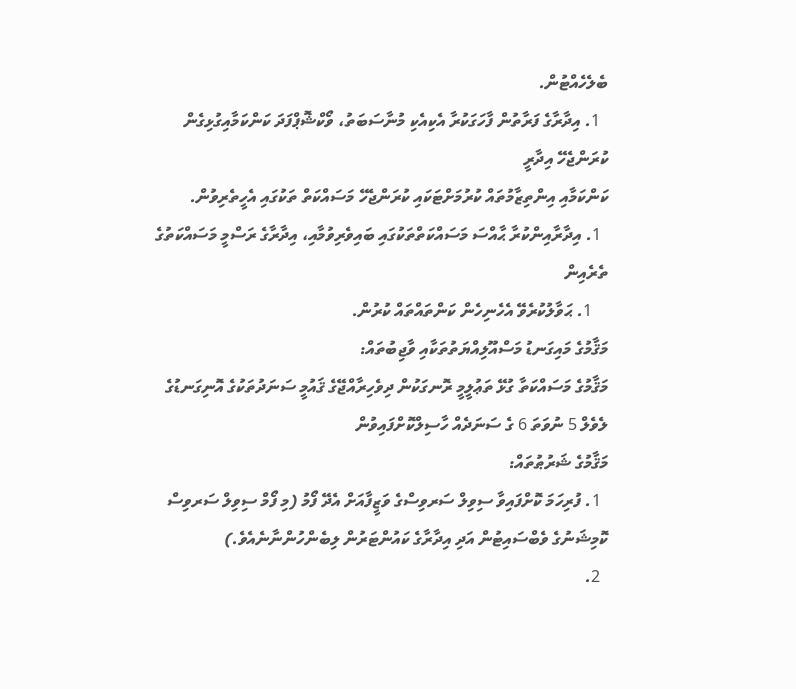ބެލެހެއްޓުން.
  1. އިދާރާގެ ފަރާތުން ފާހަގަކުރާ އެކިއެކި މުނާސަބަތު، ވޯކްޝޮޕްފަދަ ކަންކަމާއިގުޅިގެން ކުރަންޖެހޭ އިދާރީ
ކަންކަމާއި އިންތިޒާމުތައް ކުރުމަށްޓަކައި ކުރަންޖެހޭ މަސައްކަތް ތަކުގައި އެހީތެރިވުން.
  1. އިދާރާއިންކުރާ ޙާއްސަ މަސައްކަތްތަކުގައި ބައިވެރިވުމާއި، އިދާރާގެ ރަސްމީ މަސައްކަތުގެ ތެރެއިން
    1. ޙަވާލުކުރެވޭ އެހެނިހެން ކަންތައްތައް ކުރުން.
މަޤާމުގެ މައިގަނޑު މަސްއޫލިއްޔަތުތަކާއި ވާޖިބުތައް:
މަޤާމުގެ މަސައްކަތާ ގުޅޭ ތަޢުލީމީ ރޮނގަކުން ދިވެހިރާއްޖޭގެ ޤައުމީ ސަނަދުތަކުގެ އޮނިގަނޑުގެ ލެވެލް 5 ނުވަތަ 6 ގެ ސަނަދެއް ހާސިލްކޮށްފައިވުން
މަޤާމުގެ ޝަރުޠުތައް:
  1. ފުރިހަމަ ކޮށްފައިވާ ސިވިލް ސަރވިސްގެ ވަޒީފާއަށް އެދޭ ފޯމު (މި ފޯމް ސިވިލް ސަރވިސް ކޮމިޝަނުގެ ވެބްސައިޓުން އަދި އިދާރާގެ ކައުންޓަރުން ލިބެންހުންނާނެއެވެ.)
  2.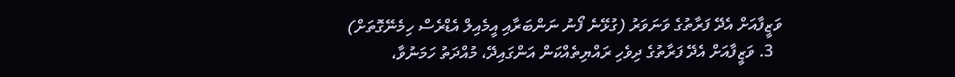ވަޒީފާއަށް އެދޭ ފަރާތުގެ ވަނަވަރު (ގުޅޭނެ ފޯނު ނަންބަރާއި އީމެއިލް އެޑްރެސް ހިމެނޭގޮތަށް)
  3. ވަޒީފާއަށް އެދޭ ފަރާތުގެ ދިވެހި ރައްޔިތެއްކަން އަންގައިދޭ، މުއްދަތު ހަމަނުވާ،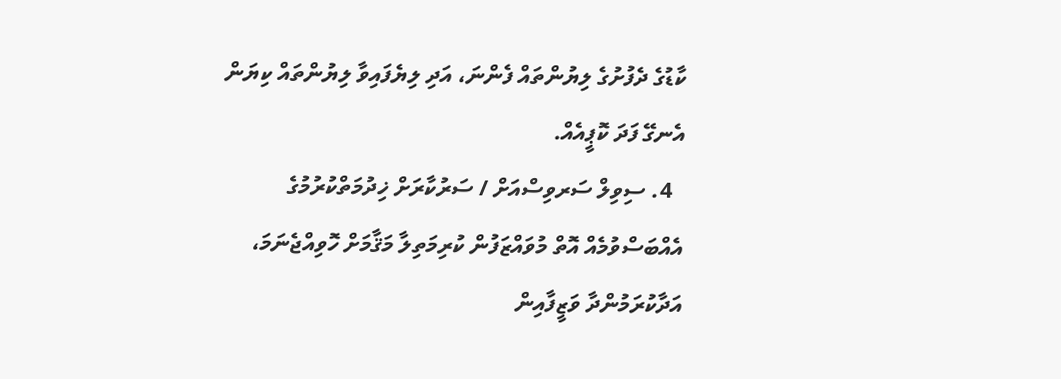ކާޑުގެ ދެފުށުގެ ލިޔުންތައް ފެންނަ، އަދި ލިޔެފައިވާ ލިޔުންތައް ކިޔަން އެނގޭ ފަދަ ކޮޕީއެއް.
  4. ސިވިލް ސަރވިސްއަށް / ސަރުކާރަށް ޚިދުމަތްކުރުމުގެ އެއްބަސްވުމެއް އޮތް މުވައްޒަފުން ކުރިމަތިލާ މަޤާމަށް ހޮވިއްޖެނަމަ، އަދާކުރަމުންދާ ވަޒީފާއިން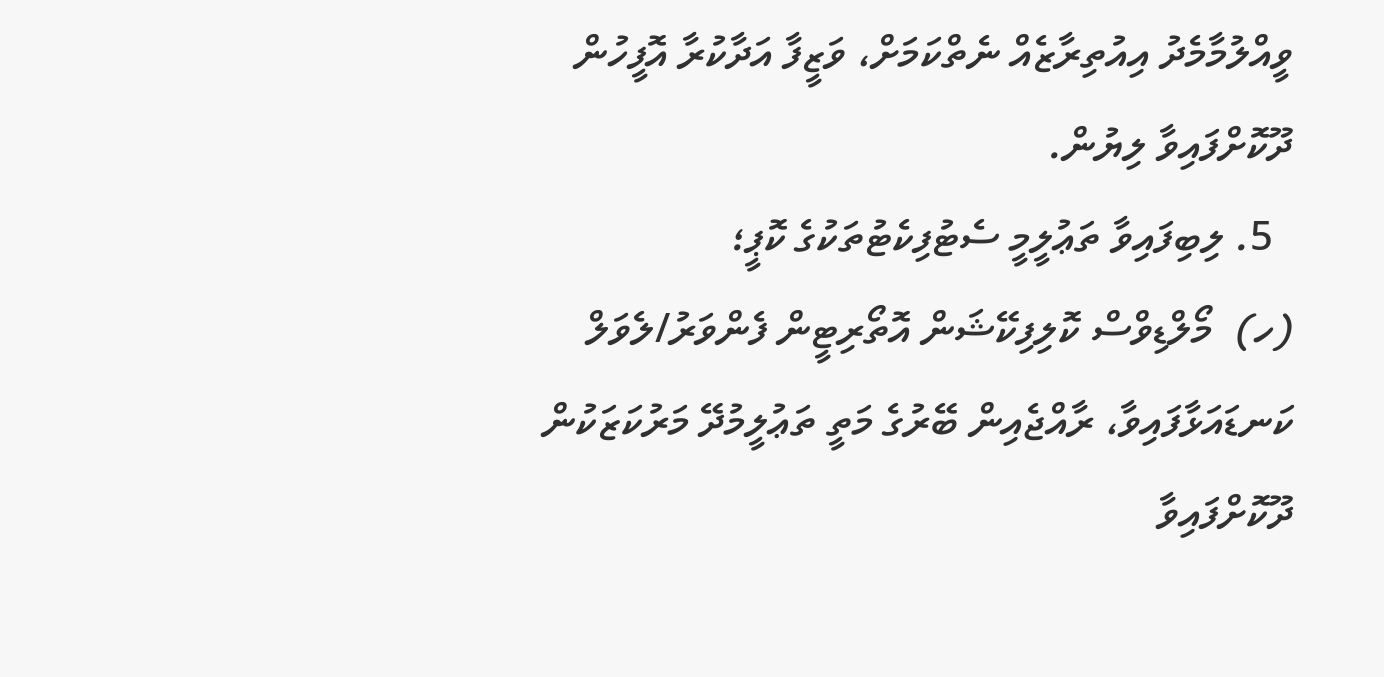ވީއްލުމާމެދު އިއުތިރާޒެއް ނެތްކަމަށް، ވަޒީފާ އަދާކުރާ އޮފީހުން ދޫކޮށްފައިވާ ލިޔުން.
  5. ލިބިފައިވާ ތަޢުލީމީ ސެޓުފިކެޓުތަކުގެ ކޮޕީ؛
(ހ)  މޯލްޑިވްސް ކޮލިފިކޭޝަން އޮތޯރިޓީން ފެންވަރު/ލެވަލް ކަނޑައަޅާފައިވާ، ރާއްޖެއިން ބޭރުގެ މަތީ ތަޢުލީމުދޭ މަރުކަޒަކުން ދޫކޮށްފައިވާ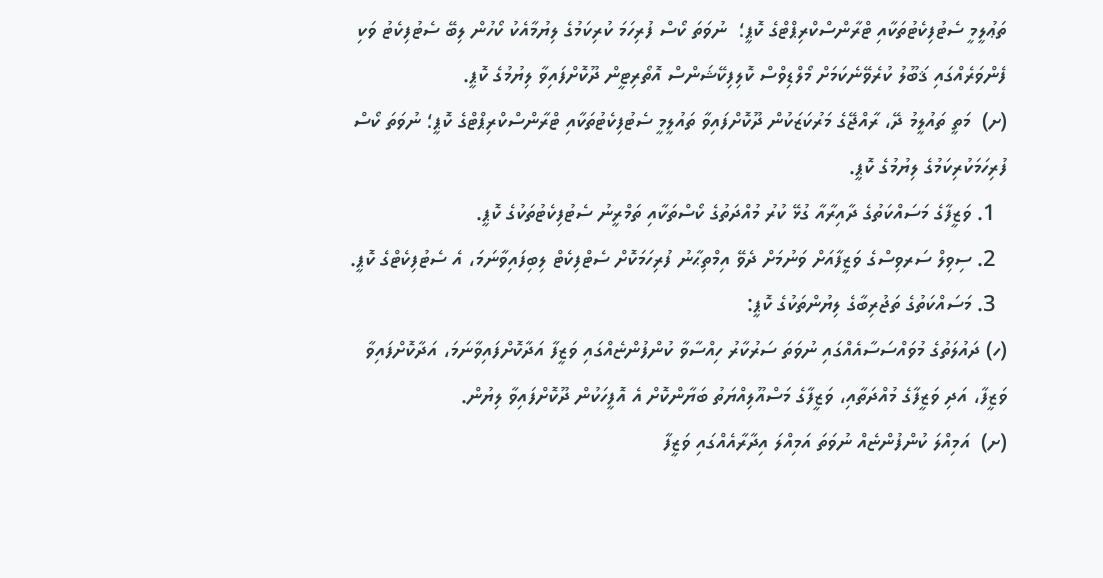ތަޢުލީމީ ސެޓުފިކެޓުތަކާއި ޓްރާންސްކްރިޕްޓްގެ ކޮޕީ؛  ނުވަތަ ކޯސް ފުރިހަމަ ކުރިކަމުގެ ލިޔުމާއެކު ކޯހުން ލިބޭ ސެޓުފިކެޓު ވަކި ފެންވަރެއްގައި ޤަބޫލު ކުރެވޭނެކަމަށް މޯލްޑިވްސް ކޮލިފިކޭޝަންސް އޮތޯރިޓީން ދޫކޮށްފައިވާ ލިޔުމުގެ ކޮޕީ.
(ށ)  މަތީ ތައުލީމު ދޭ، ރާއްޖޭގެ މަރުކަޒަކުން ދޫކޮށްފައިވާ ތައުލީމީ ސެޓުފިކެޓުތަކާއި ޓްރާންސްކްރިޕްޓްގެ ކޮޕީ؛ ނުވަތަ ކޯސް ފުރިހަމަކުރިކަމުގެ ލިޔުމުގެ ކޮޕީ.
  1. ވަޒީފާގެ މަސައްކަތުގެ ދާއިރާއާ ގުޅޭ ކުރު މުއްދަތުގެ ކޯސްތަކާއި ތަމްރީނު ސެޓުފިކެޓުތަކުގެ ކޮޕީ.
  2. ސިވިލް ސަރވިސްގެ ވަޒީފާއަށް ވަނުމަށް ދެވޭ އިމްތިޙާނު ފުރިހަމަކޮށް ސެޓްފިކެޓް ލިބިފައިވާނަމަ، އެ ސެޓުފިކެޓްގެ ކޮޕީ.
  3. މަސައްކަތުގެ ތަޖުރިބާގެ ލިޔުންތަކުގެ ކޮޕީ:
(ހ) ދައުލަތުގެ މުވައްސަސާއެއްގައި ނުވަތަ ސަރުކާރު ހިއްސާވާ ކުންފުންޏެއްގައި ވަޒީފާ އަދާކޮށްފައިވާނަމަ، އަދާކޮށްފައިވާ ވަޒީފާ، އަދި ވަޒީފާގެ މުއްދަތާއި، ވަޒީފާގެ މަސްއޫލިއްޔަތު ބަޔާންކޮށް އެ އޮފީހަކުން ދޫކޮށްފައިވާ ލިޔުން.
(ށ)  އަމިއްލަ ކުންފުންޏެއް ނުވަތަ އަމިއްލަ އިދާރާއެއްގައި ވަޒީފާ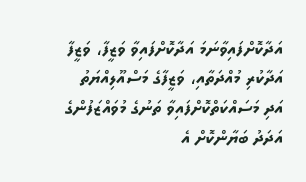އަދާކޮށްފައިވާނަމަ އަދާކޮށްފައިވާ ވަޒީފާ، ވަޒީފާ އަދާކުރި މުއްދަތާއި، ވަޒީފާގެ މަސްއޫލިއްޔަތު އަދި މަސައްކަތްކޮށްފައިވާ ތަނުގެ މުވައްޒަފުންގެ އަދަދު ބަޔާންކޮށް އެ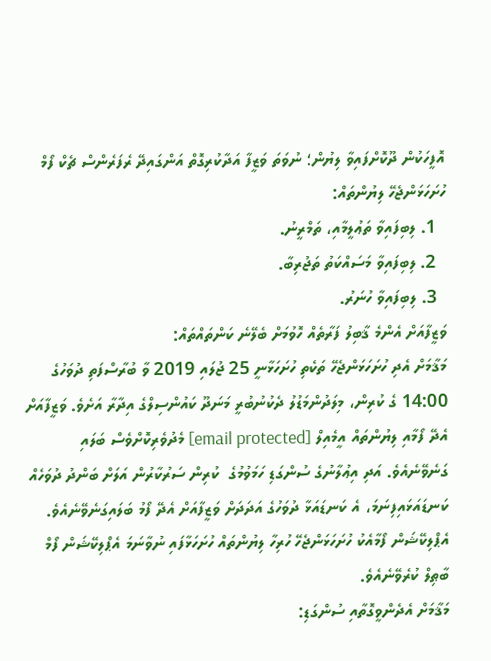އޮފީހަކުން ދޫކޮށްފައިވާ ލިޔުން؛ ނުވަތަ ވަޒީފާ އަދާކުރިގޮތް އަންގައިދޭ ރެފަރެންސް ޗެކް ފޯމް
ހުށަހަޅަންޖެހޭ ލިޔުންތައް:
  1. ލިބިފައިވާ ތަޢުލީމާއި، ތަމްރީނު.
  2. ލިބިފައިވާ މަސައްކަތު ތަޖުރިބާ.
  3. ލިބިފައިވާ ހުނަރު.
ވަޒީފާއަށް އެންމެ ޤާބިލު ފަރާތެއް ހޮވުމަށް ބެލޭނެ ކަންތައްތައް:
މަޤާމަށް އެދި ހުށަހަޅަންޖެހޭ ތަކެތި ހުށަހަޅާނީ 25 ޖުލައި 2019 ވާ ބުރާސްފަތި ދުވަހުގެ 14:00 ގެ ކުރިން، މިލަދުންމަޑުލު ދެކުނުބުރީ މަނަދޫ ކައުންސިލްގެ އިދާރާ އަށެވެ. ވަޒީފާއަށް އެދޭ ފޯމާއި ލިޔުންތައް އީމެއިލް [email protected] މެދުވެރިކޮށްވެސް ބަލައި ގަނެވޭނެއެވެ. އަދި އިޢުލާނުގެ ސުންގަޑި ހަމަވުމުގެ  ކުރިން ސަރުކާރުން އަލަށް ބަންދު ދުވަހެއް ކަނޑައަޅައިފިނަމަ، އެ ކަނޑައަޅާ ދުވަހުގެ އަދަދަށް ވަޒީފާއަށް އެދޭ ފޯމު ބަލައިގަނެވޭނެއެވެ. އެޕްލިކޭޝަން ފޯމާއެކު ހުށަހަޅަންޖެހޭ ހުރިހާ ލިޔުންތައް ހުށަހަޅާފައި ނުވާނަމަ އެޕްލިކޭޝަން ފޯމް ބާޠިލް ކުރެވޭނެއެވެ.
މަޤާމަށް އެދެންވީގޮތާއި ސުންގަޑި: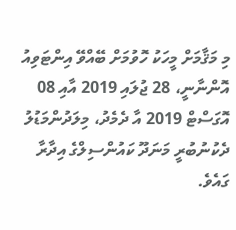މި މަޤާމަށް މީހަކު ހޮވުމަށް ބޭއްވޭ އިންޓަވިއު އޮންނާނީ، 28 ޖުލައި 2019 އާއި 08 އޮގަސްޓް 2019 އާ ދެމެދު، މިލަދުންމަޑުލު ދެކުނުބުރީ މަނަދޫ ކައުންސިލްގެ އިދާރާ ގައެވެ.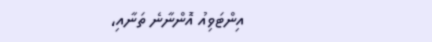އިންޓަވިއު އޮންނާނެ ތަނާއި،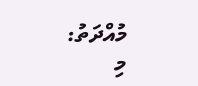މުއްދަތު:
މި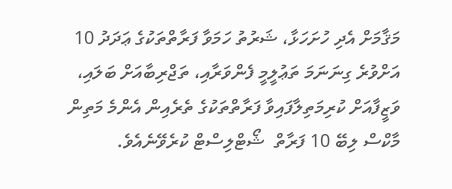މަޤާމަށް އެދި ހުށަހަޅާ، ޝަރުތު ހަމަވާ ފަރާތްތަކުގެ ޢަދަދު 10 އަށްވުރެ ގިނަނަމަ ތަޢުލީމީ ފެންވަރާއި، ތަޖްރިބާއަށް ބަލައި، ވަޒީފާއަށް ކުރިމަތިލާފައިވާ ފަރާތްތަކުގެ ތެރެއިން އެންމެ މަތިން މާކްސް ލިބޭ 10 ފަރާތް  ޝޯޓްލިސްޓް ކުރެވޭނެއެވެ.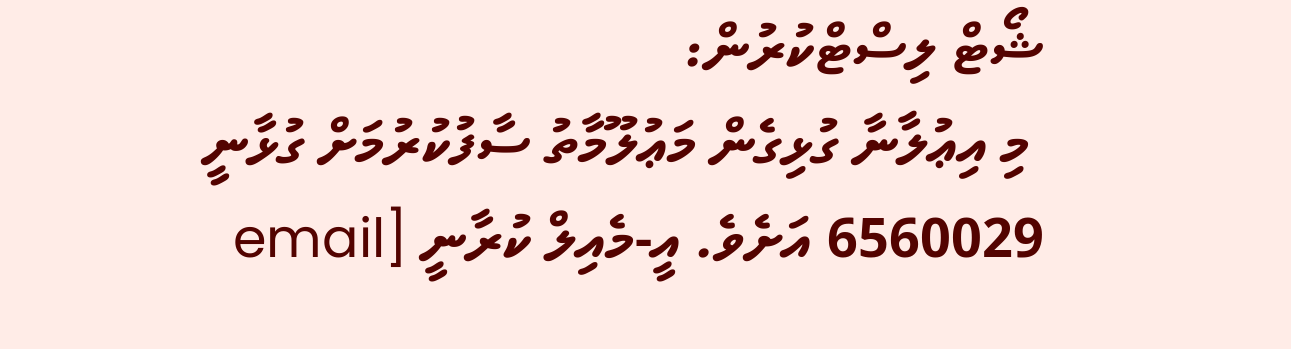ޝޯޓް ލިސްޓްކުރުން:
 މި އިޢުލާނާ ގުޅިގެން މަޢުލޫމާތު ސާފުކުރުމަށް ގުޅާނީ 6560029 އަށެވެ. އީ-މެއިލް ކުރާނީ [email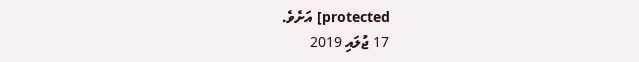protected] އަށެވެ.
17 ޖުލައި 2019